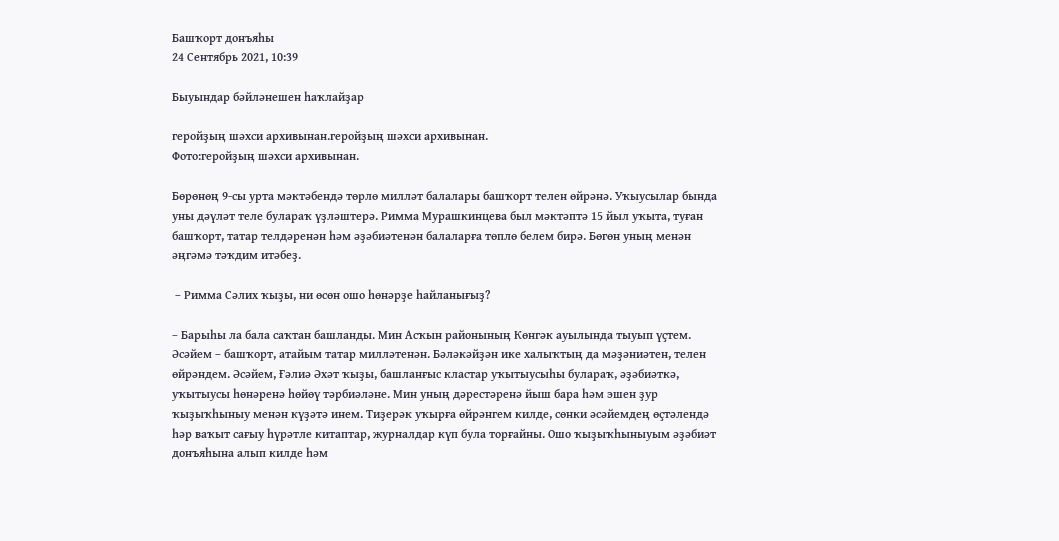Башҡорт донъяһы
24 Сентябрь 2021, 10:39

Быуындар бәйләнешен һаҡлайҙар

геройҙың шәхси архивынан.геройҙың шәхси архивынан.
Фото:геройҙың шәхси архивынан.

Бөрөнөң 9-сы урта мәктәбендә төрлө милләт балалары башҡорт телен өйрәнә. Уҡыусылар бында уны дәүләт теле булараҡ үҙләштерә. Римма Мурашкинцева был мәктәптә 15 йыл уҡыта, туған башҡорт, татар телдәренән һәм әҙәбиәтенән балаларға төплө белем бирә. Бөгөн уның менән әңгәмә тәҡдим итәбеҙ.

 – Римма Сәлих ҡыҙы, ни өсөн ошо һөнәрҙе һайланығыҙ?

– Барыһы ла бала саҡтан башланды. Мин Асҡын районының Көнгәк ауылында тыуып үҫтем. Әсәйем – башҡорт, атайым татар милләтенән. Бәләкәйҙән ике халыҡтың да мәҙәниәтен, телен өйрәндем. Әсәйем, Ғәлиә Әхәт ҡыҙы, башланғыс кластар уҡытыусыһы булараҡ, әҙәбиәткә, уҡытыусы һөнәренә һөйөү тәрбиәләне. Мин уның дәрестәренә йыш бара һәм эшен ҙур ҡыҙыҡһыныу менән күҙәтә инем. Тиҙерәк уҡырға өйрәнгем килде, сөнки әсәйемдең өҫтәлендә һәр ваҡыт сағыу һүрәтле китаптар, журналдар күп була торғайны. Ошо ҡыҙыҡһыныуым әҙәбиәт донъяһына алып килде һәм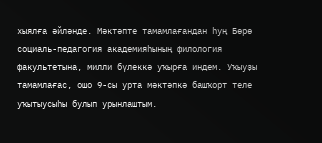хыялға әйләнде. Мәктәпте тамамлағандан һуң Бөрө социаль-педагогия академияһының филология факультетына, милли бүлеккә уҡырға индем. Уҡыуҙы тамамлағас, ошо 9-сы урта мәктәпкә башҡорт теле уҡытыусыһы булып урынлаштым.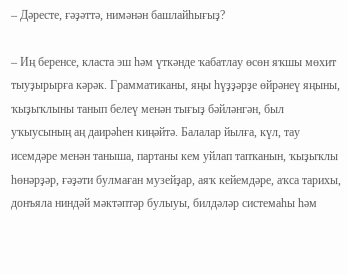– Дәресте, ғәҙәттә, нимәнән башлайһығыҙ?

– Иң беренсе, класта эш һәм үткәнде ҡабатлау өсөн яҡшы мөхит тыуҙырырға кәрәк. Грамматиканы, яңы һүҙҙәрҙе өйрәнеү яңыны, ҡыҙыҡлыны танып белеү менән тығыҙ бәйләнгән, был уҡыусының аң даирәһен киңәйтә. Балалар йылға, күл, тау исемдәре менән таныша, партаны кем уйлап тапҡанын, ҡыҙыҡлы һөнәрҙәр, ғәҙәти булмаған музейҙар, аяҡ кейемдәре, аҡса тарихы, донъяла ниндәй мәктәптәр булыуы, билдәләр системаһы һәм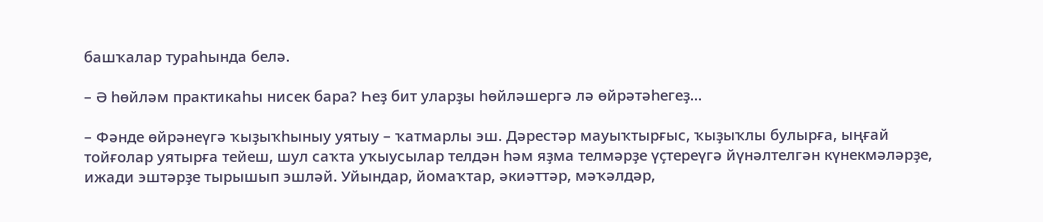башҡалар тураһында белә.

– Ә һөйләм практикаһы нисек бара? Һеҙ бит уларҙы һөйләшергә лә өйрәтәһегеҙ...

– Фәнде өйрәнеүгә ҡыҙыҡһыныу уятыу – ҡатмарлы эш. Дәрестәр мауыҡтырғыс, ҡыҙыҡлы булырға, ыңғай тойғолар уятырға тейеш, шул саҡта уҡыусылар телдән һәм яҙма телмәрҙе үҫтереүгә йүнәлтелгән күнекмәләрҙе, ижади эштәрҙе тырышып эшләй. Уйындар, йомаҡтар, әкиәттәр, мәҡәлдәр,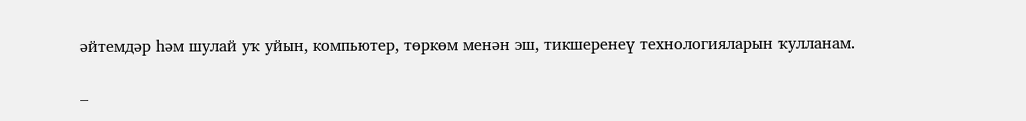әйтемдәр һәм шулай уҡ уйын, компьютер, төркөм менән эш, тикшеренеү технологияларын ҡулланам.

–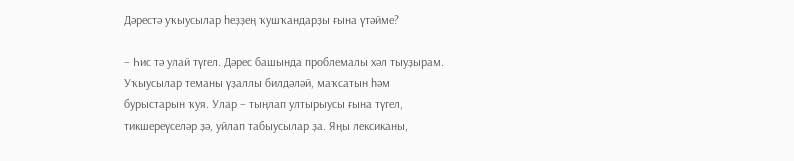Дәрестә уҡыусылар һеҙҙең ҡушҡандарҙы ғына үтәйме?

– Һис тә улай түгел. Дәрес башында проблемалы хәл тыуҙырам. Уҡыусылар теманы үҙаллы билдәләй, маҡсатын һәм бурыстарын ҡуя. Улар – тыңлап ултырыусы ғына түгел, тикшереүселәр ҙә, уйлап табыусылар ҙа. Яңы лексиканы,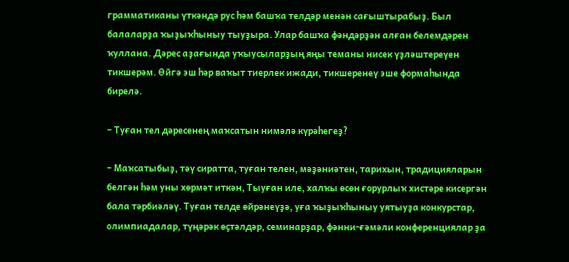грамматиканы үткәндә рус һәм башҡа телдәр менән сағыштырабыҙ. Был балаларҙа ҡыҙыҡһыныу тыуҙыра. Улар башҡа фәндәрҙән алған белемдәрен ҡуллана. Дәрес аҙағында уҡыусыларҙың яңы теманы нисек үҙләштереүен тикшерәм. Өйгә эш һәр ваҡыт тиерлек ижади, тикшеренеү эше формаһында бирелә.

– Туған тел дәресенең маҡсатын нимәлә күрәһегеҙ?

– Маҡсатыбыҙ, тәү сиратта, туған телен, мәҙәниәтен, тарихын, традицияларын белгән һәм уны хөрмәт иткән, Тыуған иле, халҡы өсөн ғорурлыҡ хистәре кисергән бала тәрбиәләү. Туған телде өйрәнеүҙә, уға ҡыҙыҡһыныу уятыуҙа конкурстар, олимпиадалар, түңәрәк өҫтәлдәр, семинарҙар, фәнни-ғәмәли конференциялар ҙа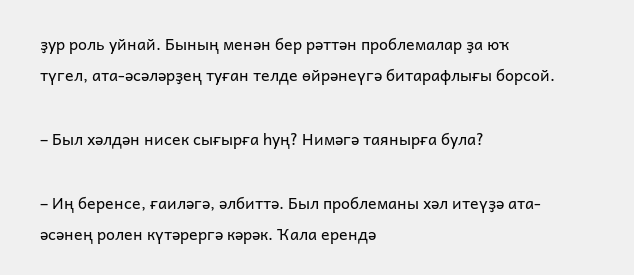ҙур роль уйнай. Бының менән бер рәттән проблемалар ҙа юҡ түгел, ата-әсәләрҙең туған телде өйрәнеүгә битарафлығы борсой.

– Был хәлдән нисек сығырға һуң? Нимәгә таянырға була?

– Иң беренсе, ғаиләгә, әлбиттә. Был проблеманы хәл итеүҙә ата-әсәнең ролен күтәрергә кәрәк. Ҡала ерендә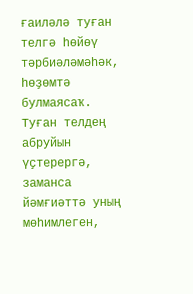ғаиләлә туған телгә һөйөү тәрбиәләмәһәк, һөҙөмтә булмаясаҡ. Туған телдең абруйын үҫтерергә, заманса йәмғиәттә уның мөһимлеген,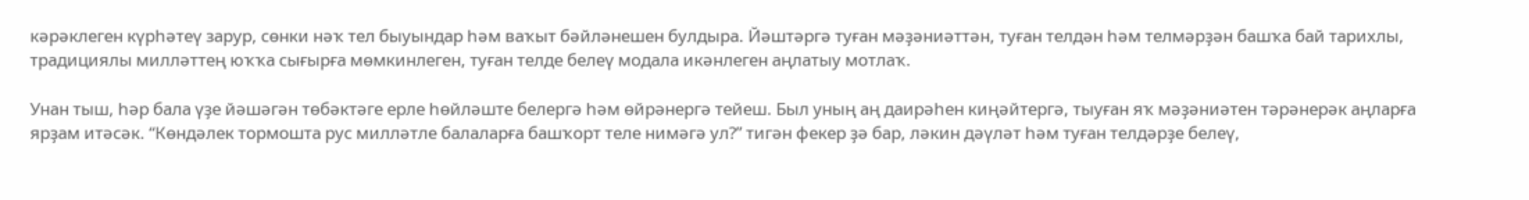кәрәклеген күрһәтеү зарур, сөнки нәҡ тел быуындар һәм ваҡыт бәйләнешен булдыра. Йәштәргә туған мәҙәниәттән, туған телдән һәм телмәрҙән башҡа бай тарихлы, традициялы милләттең юҡҡа сығырға мөмкинлеген, туған телде белеү модала икәнлеген аңлатыу мотлаҡ.

Унан тыш, һәр бала үҙе йәшәгән төбәктәге ерле һөйләште белергә һәм өйрәнергә тейеш. Был уның аң даирәһен киңәйтергә, тыуған яҡ мәҙәниәтен тәрәнерәк аңларға ярҙам итәсәк. “Көндәлек тормошта рус милләтле балаларға башҡорт теле нимәгә ул?” тигән фекер ҙә бар, ләкин дәүләт һәм туған телдәрҙе белеү,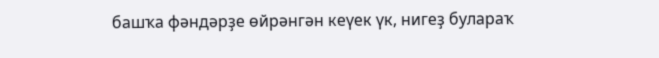башҡа фәндәрҙе өйрәнгән кеүек үк, нигеҙ булараҡ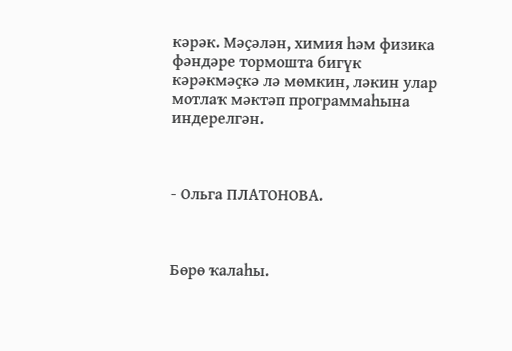кәрәк. Мәҫәлән, химия һәм физика фәндәре тормошта бигүк кәрәкмәҫкә лә мөмкин, ләкин улар мотлаҡ мәктәп программаһына индерелгән.



- Ольга ПЛАТОНОВА.



Бөрө ҡалаһы.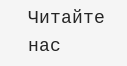Читайте нас